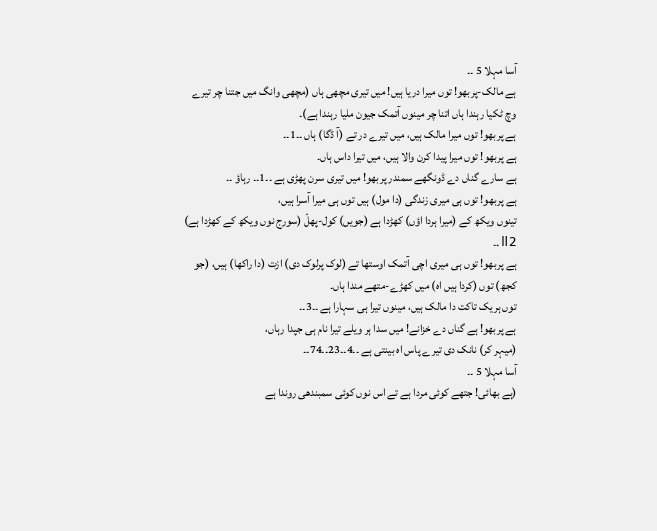آسا مہلا 5 ۔۔
ہے مالک-پربھو! توں میرا دریا ہیں! میں تیری مچھی ہاں (مچھی وانگ میں جتنا چر تیرے وچ ٹکیا رہندا ہاں اتنا چر مینوں آتمک جیون ملیا رہندا ہے)۔
ہے پربھو! توں میرا مالک ہیں، میں تیرے در تے (آ ڈگا) ہاں ۔۔1۔۔
ہے پربھو! توں میرا پیدا کرن والا ہیں، میں تیرا داس ہاں۔
ہے سارے گناں دے ڈونگھے سمندر پربھو! میں تیری سرن پھڑی ہے ۔۔1۔۔ رہاؤ ۔۔
ہے پربھو! توں ہی میری زندگی (دا مول) ہیں توں ہی میرا آسرا ہیں،
تینوں ویکھ کے (میرا ہردا اؤں) کھڑدا ہے (جویں) کول-پھلّ (سورج نوں ویکھ کے کھڑدا ہے) ॥2۔۔
ہے پربھو! توں ہی میری اچی آتمک اوستھا تے (لوک پرلوک دی) ازت (دا راکھا) ہیں، (جو کجھ) توں (کردا ہیں اہ) میں کھڑے-متھے مندا ہاں۔
توں ہریک تاکت دا مالک ہیں، مینوں تیرا ہی سہارا ہے ۔۔3۔۔
ہے پربھو! ہے گناں دے خزانے! میں سدا ہر ویلے تیرا نام ہی جپدا رہاں،
(میہر کر) نانک دی تیرے پاس اہ بینتی ہے ۔۔4۔۔23۔۔74۔۔
آسا مہلا 5 ۔۔
(ہے بھائی! جتھے کوئی مردا ہے تے اس نوں کوئی سمبندھی روندا ہے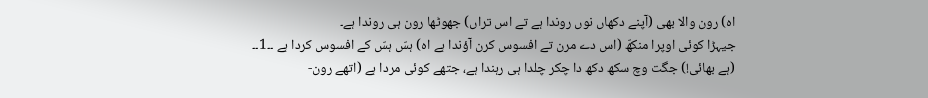اہ) رون والا بھی (آپنے دکھاں نوں روندا ہے تے اس تراں) جھوٹھا رون ہی روندا ہے۔
جیہڑا کوئی اوپرا منکھّ (اس دے مرن تے افسوس کرن آؤندا ہے اہ) ہسّ ہسّ کے افسوس کردا ہے ۔۔1۔۔
(ہے بھائی!) جگت وچ سکھ دکھ دا چکر چلدا ہی رہندا ہے، جتھے کوئی مردا ہے (اتھے رون-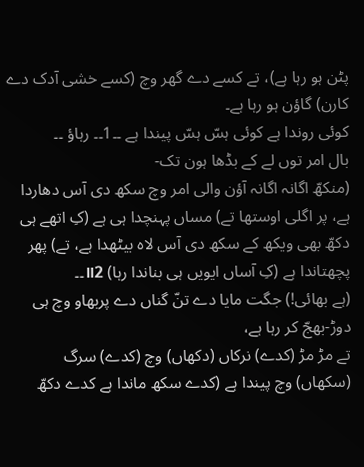پٹن ہو رہا ہے)، تے کسے دے گھر وچ (کسے خشی آدک دے کارن) گاؤن ہو رہا ہے۔
کوئی روندا ہے کوئی ہسّ ہسّ پیندا ہے ۔۔1۔۔ رہاؤ ۔۔
بال امر توں لے کے بڈھا ہون تک-
(منکھّ اگانہ اگانہ آؤن والی امر وچ سکھ دی آس دھاردا ہے، پر اگلی اوستھا تے) مساں پہنچدا ہی ہے (کِ اتھے ہی دکھّ بھی ویکھ کے سکھ دی آس لاہ بیٹھدا ہے، تے) پھر پچھتاندا ہے (کِ آساں ایویں ہی بناندا رہا) ॥2۔۔
(ہے بھائی!) جگت مایا دے تنّ گناں دے پربھاو وچ ہی دوڑ-بھجّ کر رہا ہے،
تے مڑ مڑ (کدے) نرکاں (دکھاں) وچ (کدے) سرگ (سکھاں) وچ پیندا ہے (کدے سکھ ماندا ہے کدے دکھّ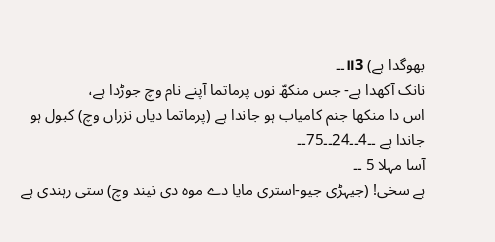بھوگدا ہے) ॥3۔۔
نانک آکھدا ہے- جس منکھّ نوں پرماتما آپنے نام وچ جوڑدا ہے،
اس دا منکھا جنم کامیاب ہو جاندا ہے (پرماتما دیاں نزراں وچ) کبول ہو جاندا ہے ۔۔4۔۔24۔۔75۔۔
آسا مہلا 5 ۔۔
ہے سخی! (جیہڑی جیو-استری مایا دے موہ دی نیند وچ) ستی رہندی ہے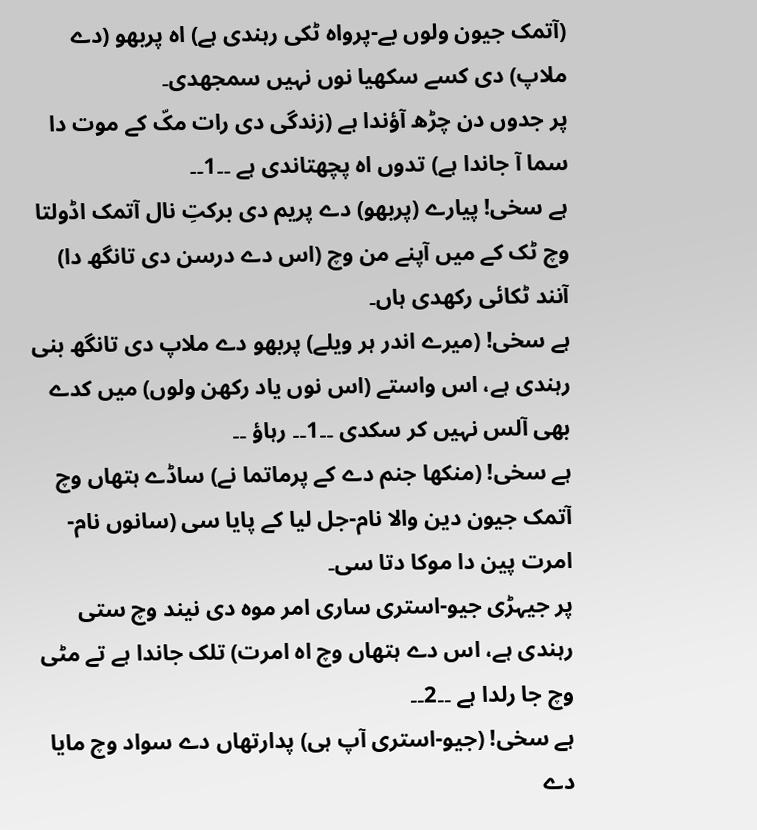(آتمک جیون ولوں بے-پرواہ ٹکی رہندی ہے) اہ پربھو (دے ملاپ) دی کسے سکھیا نوں نہیں سمجھدی۔
پر جدوں دن چڑھ آؤندا ہے (زندگی دی رات مکّ کے موت دا سما آ جاندا ہے) تدوں اہ پچھتاندی ہے ۔۔1۔۔
ہے سخی! پیارے (پربھو) دے پریم دی برکتِ نال آتمک اڈولتا وچ ٹک کے میں آپنے من وچ (اس دے درسن دی تانگھ دا) آنند ٹکائی رکھدی ہاں۔
ہے سخی! (میرے اندر ہر ویلے) پربھو دے ملاپ دی تانگھ بنی رہندی ہے، اس واستے (اس نوں یاد رکھن ولوں) میں کدے بھی آلس نہیں کر سکدی ۔۔1۔۔ رہاؤ ۔۔
ہے سخی! (منکھا جنم دے کے پرماتما نے) ساڈے ہتھاں وچ آتمک جیون دین والا نام-جل لیا کے پایا سی (سانوں نام-امرت پین دا موکا دتا سی۔
پر جیہڑی جیو-استری ساری امر موہ دی نیند وچ ستی رہندی ہے، اس دے ہتھاں وچ اہ امرت) تلک جاندا ہے تے مٹی وچ جا رلدا ہے ۔۔2۔۔
ہے سخی! (جیو-استری آپ ہی) پدارتھاں دے سواد وچ مایا دے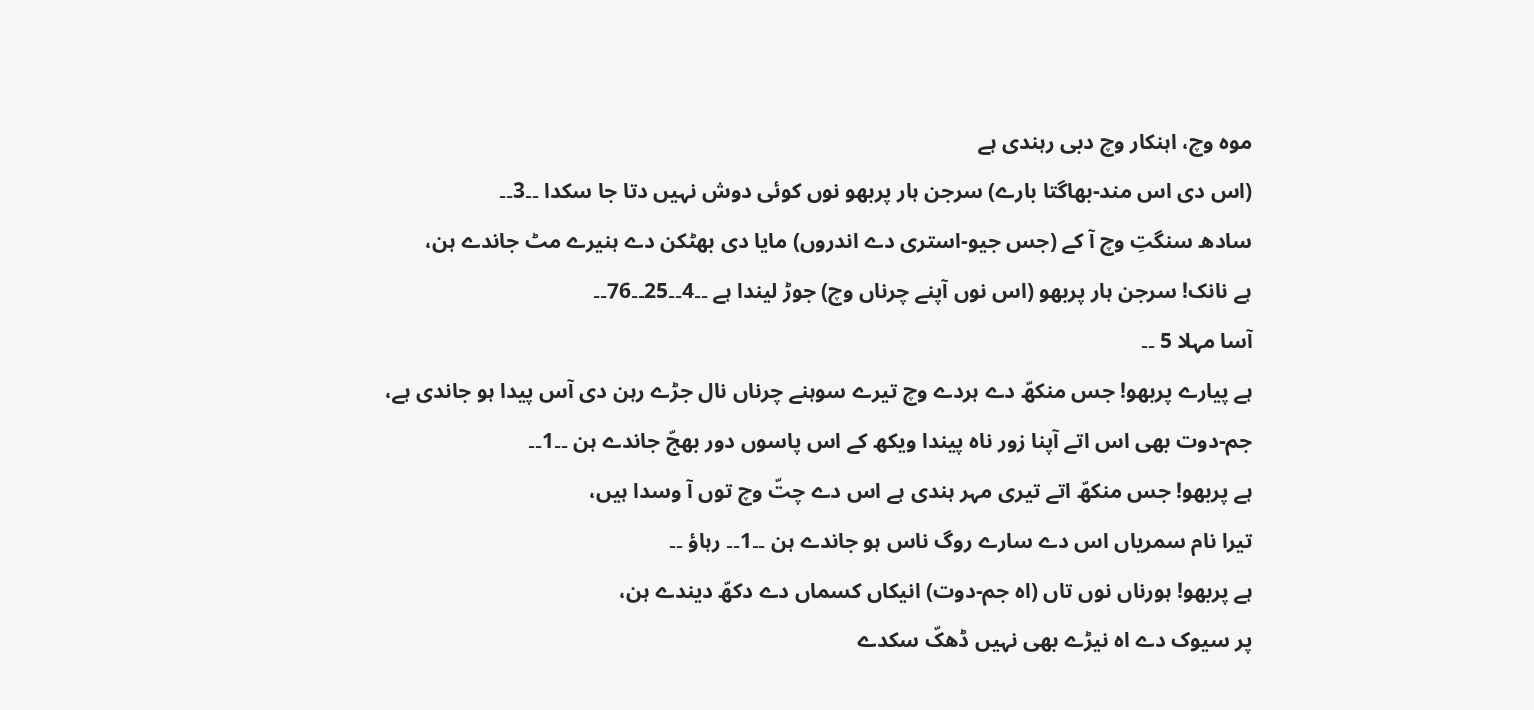موہ وچ، اہنکار وچ دبی رہندی ہے
(اس دی اس مند-بھاگتا بارے) سرجن ہار پربھو نوں کوئی دوش نہیں دتا جا سکدا ۔۔3۔۔
سادھ سنگتِ وچ آ کے (جس جیو-استری دے اندروں) مایا دی بھٹکن دے ہنیرے مٹ جاندے ہن،
ہے نانک! سرجن ہار پربھو (اس نوں آپنے چرناں وچ) جوڑ لیندا ہے ۔۔4۔۔25۔۔76۔۔
آسا مہلا 5 ۔۔
ہے پیارے پربھو! جس منکھّ دے ہردے وچ تیرے سوہنے چرناں نال جڑے رہن دی آس پیدا ہو جاندی ہے،
جم-دوت بھی اس اتے آپنا زور ناہ پیندا ویکھ کے اس پاسوں دور بھجّ جاندے ہن ۔۔1۔۔
ہے پربھو! جس منکھّ اتے تیری مہر ہندی ہے اس دے چتّ وچ توں آ وسدا ہیں،
تیرا نام سمریاں اس دے سارے روگ ناس ہو جاندے ہن ۔۔1۔۔ رہاؤ ۔۔
ہے پربھو! ہورناں نوں تاں (اہ جم-دوت) انیکاں کسماں دے دکھّ دیندے ہن،
پر سیوک دے اہ نیڑے بھی نہیں ڈھکّ سکدے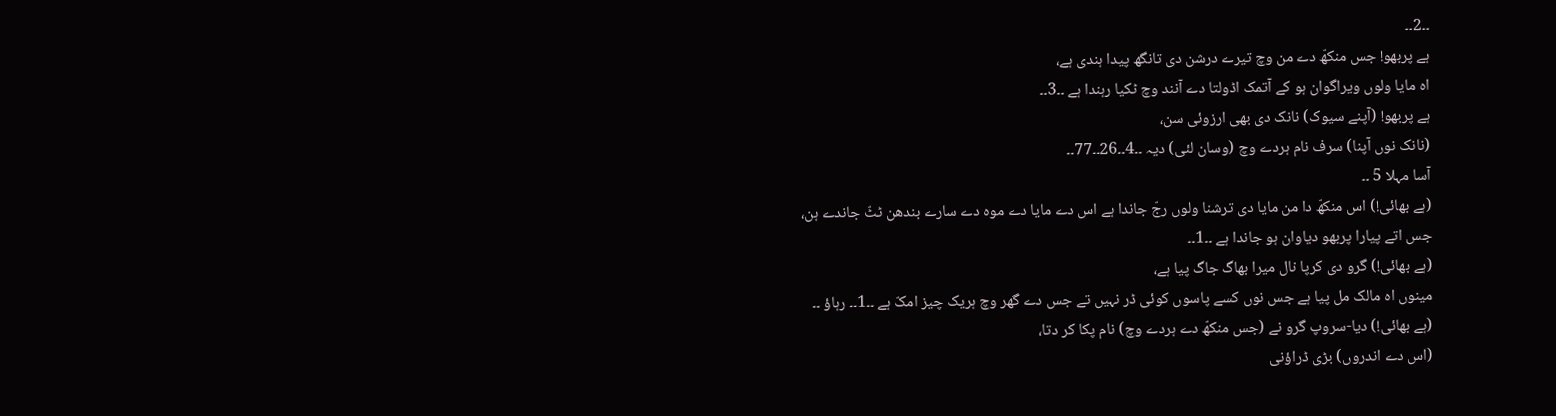۔۔2۔۔
ہے پربھو! جس منکھّ دے من وچ تیرے درشن دی تانگھ پیدا ہندی ہے،
اہ مایا ولوں ویراگوان ہو کے آتمک اڈولتا دے آنند وچ ٹکیا رہندا ہے ۔۔3۔۔
ہے پربھو! (آپنے سیوک) نانک دی بھی ارزوئی سن،
(نانک نوں آپنا) سرف نام ہردے وچ (وسان لئی) دیہ ۔۔4۔۔26۔۔77۔۔
آسا مہلا 5 ۔۔
(ہے بھائی!) اس منکھّ دا من مایا دی ترشنا ولوں رجّ جاندا ہے اس دے مایا دے موہ دے سارے بندھن ٹٹّ جاندے ہن،
جس اتے پیارا پربھو دیاوان ہو جاندا ہے ۔۔1۔۔
(ہے بھائی!) گرو دی کرپا نال میرا بھاگ جاگ پیا ہے،
مینوں اہ مالک مل پیا ہے جس نوں کسے پاسوں کوئی ڈر نہیں تے جس دے گھر وچ ہریک چیز امکّ ہے ۔۔1۔۔ رہاؤ ۔۔
(ہے بھائی!) دیا-سروپ گرو نے (جس منکھّ دے ہردے وچ) نام پکا کر دتا،
(اس دے اندروں) بڑی ڈراؤنی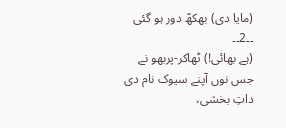(مایا دی) بھکھّ دور ہو گئی ۔۔2۔۔
(ہے بھائی!) ٹھاکر-پربھو نے جس نوں آپنے سیوک نام دی داتِ بخشی،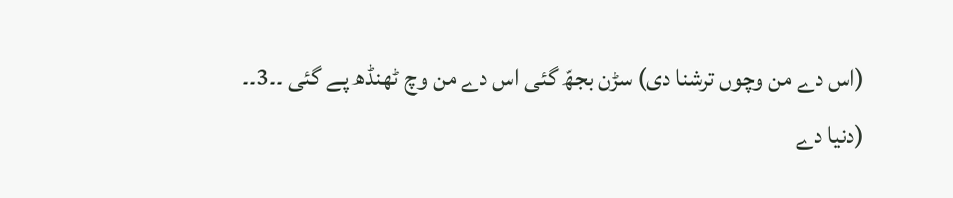(اس دے من وچوں ترشنا دی) سڑن بجھّ گئی اس دے من وچ ٹھنڈھ پے گئی ۔۔3۔۔
(دنیا دے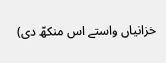خزانیاں واستے اس منکھّ دی)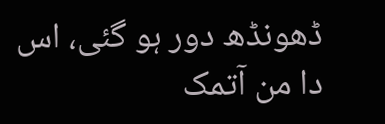ڈھونڈھ دور ہو گئی، اس دا من آتمک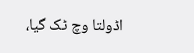اڈولتا وچ ٹک گیا،